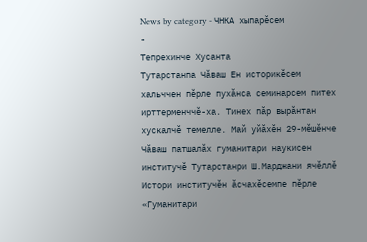News by category - ЧНКА хыпарӗсем
-
Тепрехинче Хусанта
Тутарстанпа Чăваш Ен историкӗсем хальччен пӗрле пухăнса семинарсем питех ирттерменччӗ-ха. Тинех пăр вырăнтан хускалчӗ темелле. Май уйăхӗн 29-мӗшӗнче Чăваш патшалăх гуманитари наукисен институчӗ Тутарстанри Ш.Марджани ячӗллӗ Истори институчӗн ăсчахӗсемпе пӗрле «Гуманитари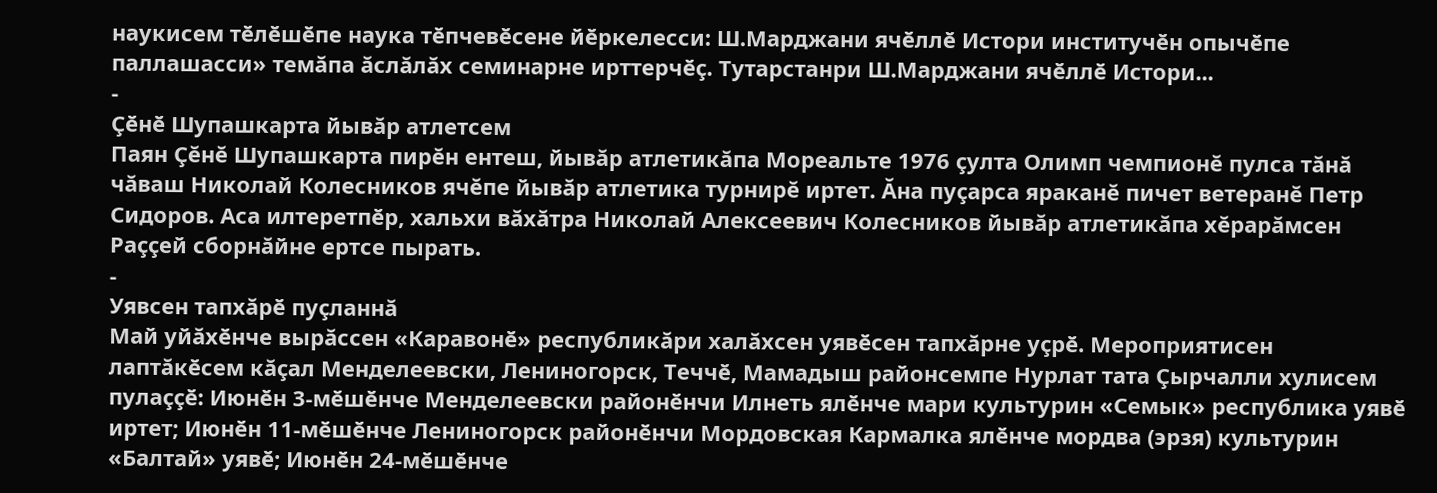наукисем тӗлӗшӗпе наука тӗпчевӗсене йӗркелесси: Ш.Марджани ячӗллӗ Истори институчӗн опычӗпе паллашасси» темăпа ăслăлăх семинарне ирттерчӗç. Тутарстанри Ш.Марджани ячӗллӗ Истори...
-
Çӗнӗ Шупашкарта йывăр атлетсем
Паян Çĕнĕ Шупашкарта пирĕн ентеш, йывăр атлетикăпа Мореальте 1976 çулта Олимп чемпионĕ пулса тăнă чăваш Николай Колесников ячĕпе йывăр атлетика турнирĕ иртет. Ăна пуçарса яраканĕ пичет ветеранĕ Петр Сидоров. Аса илтеретпӗр, хальхи вăхăтра Николай Алексеевич Колесников йывăр атлетикăпа хĕрарăмсен Раççей сборнăйне ертсе пырать.
-
Уявсен тапхăрӗ пуçланнă
Май уйăхӗнче вырăссен «Каравонӗ» республикăри халăхсен уявӗсен тапхăрне уçрӗ. Мероприятисен лаптăкӗсем кăçал Менделеевски, Лениногорск, Теччӗ, Мамадыш районсемпе Нурлат тата Çырчалли хулисем пулаççӗ: Июнӗн 3-мӗшӗнче Менделеевски районӗнчи Илнеть ялӗнче мари культурин «Семык» республика уявӗ иртет; Июнӗн 11-мӗшӗнче Лениногорск районӗнчи Мордовская Кармалка ялӗнче мордва (эрзя) культурин «Балтай» уявӗ; Июнӗн 24-мӗшӗнче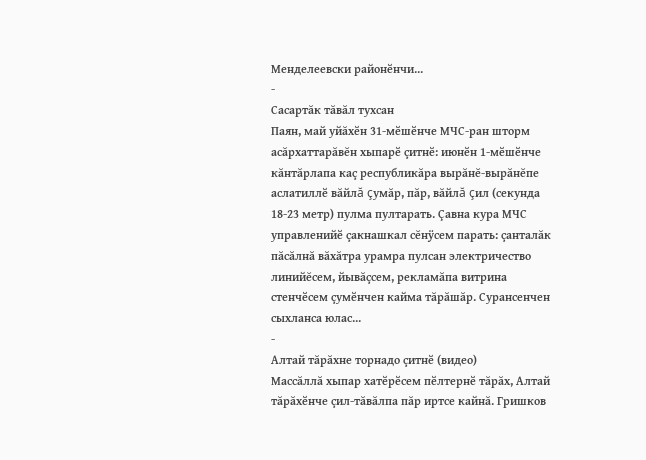Менделеевски районӗнчи...
-
Сасартăк тăвăл тухсан
Паян, май уйăхӗн 31-мӗшӗнче МЧС-ран шторм асăрхаттарăвĕн хыпарӗ çитнӗ: июнӗн 1-мӗшӗнче кăнтăрлапа каç республикăра вырăнĕ-вырăнĕпе аслатиллӗ вăйлă çумăр, пăр, вăйлă çил (секунда 18-23 метр) пулма пултарать. Çавна кура МЧС управленийӗ çакнашкал сĕнÿсем парать: çанталăк пăсăлнă вăхăтра урамра пулсан электричество линийĕсем, йывăçсем, рекламăпа витрина стенчӗсем çумӗнчен кайма тăрăшăр. Сурансенчен сыхланса юлас...
-
Алтай тăрăхне торнадо çитнӗ (видео)
Массăллă хыпар хатӗрӗсем пӗлтернӗ тăрăх, Алтай тăрăхӗнче çил-тăвăлпа пăр иртсе кайнă. Гришков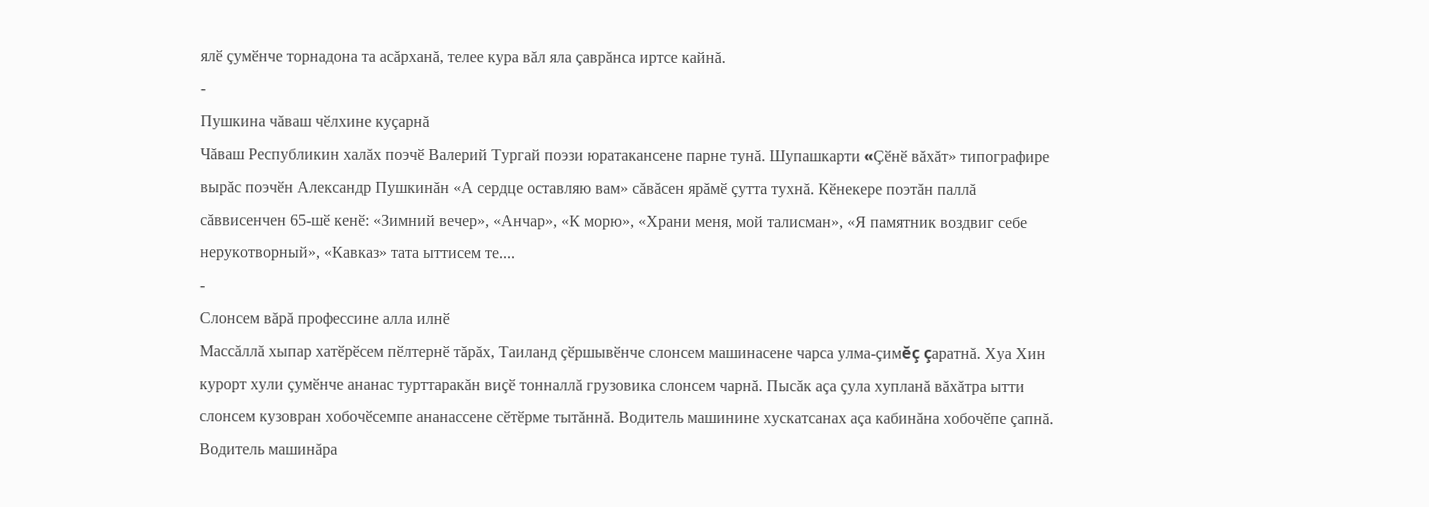ялӗ çумӗнче торнадона та асăрханă, телее кура вăл яла çаврăнса иртсе кайнă.
-
Пушкина чăваш чӗлхине куçарнă
Чăваш Республикин халăх поэчӗ Валерий Тургай поэзи юратакансене парне тунă. Шупашкарти «Çӗнӗ вăхăт» типографире вырăс поэчӗн Александр Пушкинăн «А сердце оставляю вам» сăвăсен ярăмӗ çутта тухнă. Кӗнекере поэтăн паллă сăввисенчен 65-шӗ кенӗ: «Зимний вечер», «Анчар», «К морю», «Храни меня, мой талисман», «Я памятник воздвиг себе нерукотворный», «Кавказ» тата ыттисем те....
-
Слонсем вăрă профессине алла илнӗ
Массăллă хыпар хатӗрӗсем пӗлтернӗ тăрăх, Таиланд çӗршывӗнче слонсем машинасене чарса улма-çимĕç çаратнă. Хуа Хин курорт хули çумӗнче ананас турттаракăн виçӗ тонналлă грузовика слонсем чарнă. Пысăк аçа çула хупланă вăхăтра ытти слонсем кузовран хобочӗсемпе ананассене сӗтӗрме тытăннă. Водитель машинине хускатсанах аçа кабинăна хобочӗпе çапнă. Водитель машинăра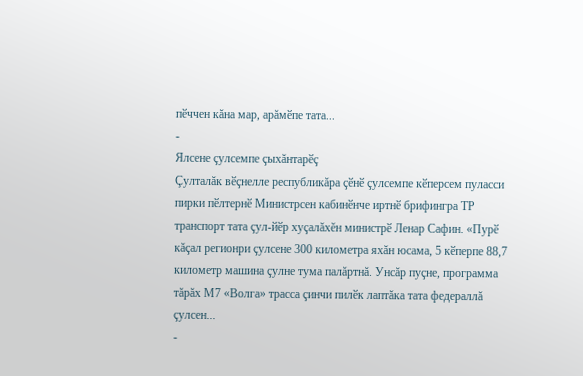пӗччен кăна мар, арăмӗпе тата...
-
Ялсене çулсемпе çыхăнтарӗç
Çулталăк вӗçнелле республикăра çӗнӗ çулсемпе кӗперсем пуласси пирки пӗлтернӗ Министрсен кабинӗнче иртнӗ брифингра ТР транспорт тата çул-йӗр хуçалăхĕн министрӗ Ленар Сафин. «Пурӗ кăçал регионри çулсене 300 километра яхăн юсама, 5 кӗперпе 88,7 километр машина çулне тума палăртнă. Унсăр пуçне, программа тăрăх М7 «Волга» трасса çинчи пилӗк лаптăка тата федераллă çулсен...
-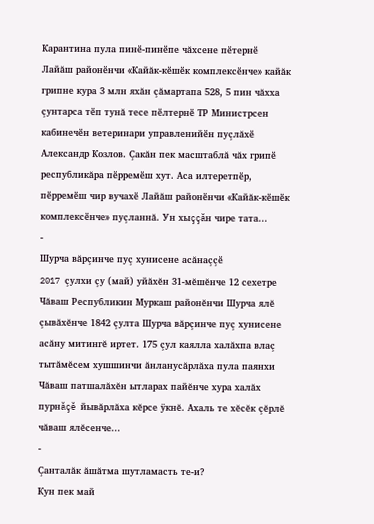Карантина пула пинӗ-пинӗпе чăхсене пӗтернӗ
Лайăш районӗнчи «Кайăк-кӗшӗк комплексӗнче» кайăк грипне кура 3 млн яхăн çăмартапа 528, 5 пин чăхха çунтарса тӗп тунă тесе пӗлтернӗ ТР Министрсен кабинечӗн ветеринари управленийӗн пуçлăхӗ Александр Козлов. Çакăн пек масштаблă чăх грипӗ республикăра пӗрремӗш хут. Аса илтеретпӗр, пӗрремӗш чир вучахӗ Лайăш районӗнчи «Кайăк-кӗшӗк комплексӗнче» пуçланнă. Ун хыççăн чире тата...
-
Шурча вăрçинче пуç хунисене асăнаççӗ
2017 çулхи çу (май) уйăхĕн 31-мĕшĕнче 12 сехетре Чăваш Республикин Муркаш районĕнчи Шурча ялĕ çывăхĕнче 1842 çулта Шурча вăрçинче пуç хунисене асăну митингĕ иртет. 175 çул каялла халăхпа влаç тытăмĕсем хушшинчи ăнланусăрлăха пула паянхи Чăваш патшалăхĕн ытларах пайĕнче хура халăх пурнăçĕ йывăрлăха кĕрсе ÿкнĕ. Ахаль те хĕсĕк çĕрлĕ чăваш ялĕсенче...
-
Çанталăк ăшăтма шутламасть те-и?
Кун пек май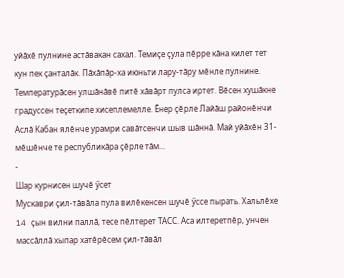уйăхӗ пулнине астăвакан сахал. Темиçе çула пӗрре кăна килет тет кун пек çанталăк. Пăхăпăр-ха июньти лару-тăру мӗнле пулнине. Температурăсен улшăнăвӗ питӗ хăвăрт пулса иртет. Вӗсен хушăкне градуссен теçеткипе хисеплемелле. Ӗнер çӗрле Лайăш районӗнчи Аслă Кабан ялӗнче урамри савăтсенчи шыв шăннă. Май уйăхӗн 31-мӗшӗнче те республикăра çӗрле тăм...
-
Шар курнисен шучӗ ӳсет
Мускаври çил-тăвăла пула вилӗкенсен шучӗ ӳссе пырать. Хальлӗхе 14 çын вилни паллă, тесе пӗлтерет ТАСС. Аса илтеретпӗр, унчен массăллă хыпар хатӗрӗсем çил-тăвăл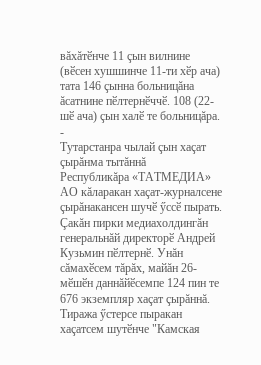вăхăтӗнче 11 çын вилнине (вӗсен хушшинче 11-ти хӗр ача) тата 146 çынна больницăна ăсатнине пӗлтернӗччӗ. 108 (22-шӗ ача) çын халӗ те больницăра.
-
Тутарстанра чылай çын хаçат çырăнма тытăннă
Республикăра «ТАТМЕДИА» АО кăларакан хаçат-журналсене çырăнакансен шучӗ ӳссӗ пырать. Çакăн пирки медиахолдингăн генеральнăй директорӗ Андрей Кузьмин пӗлтернӗ. Унăн сăмахӗсем тăрăх, майăн 26-мӗшӗн даннăйӗсемпе 124 пин те 676 экземпляр хаçат çырăннă. Тиража ӳстерсе пыракан хаçатсем шутӗнче "Камская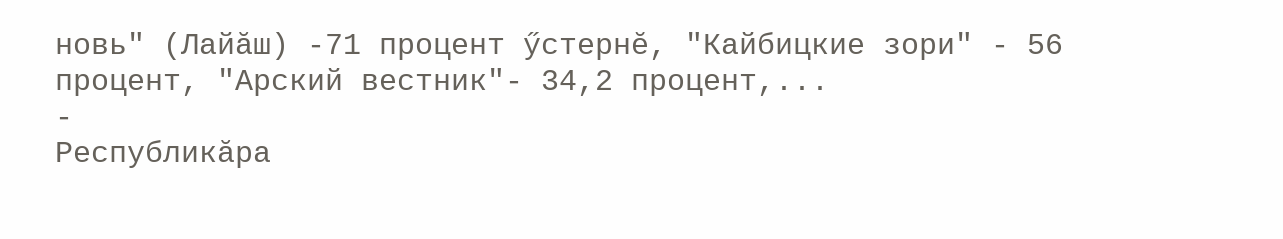новь" (Лайăш) -71 процент ӳстернӗ, "Кайбицкие зори" - 56 процент, "Арский вестник"- 34,2 процент,...
-
Республикăра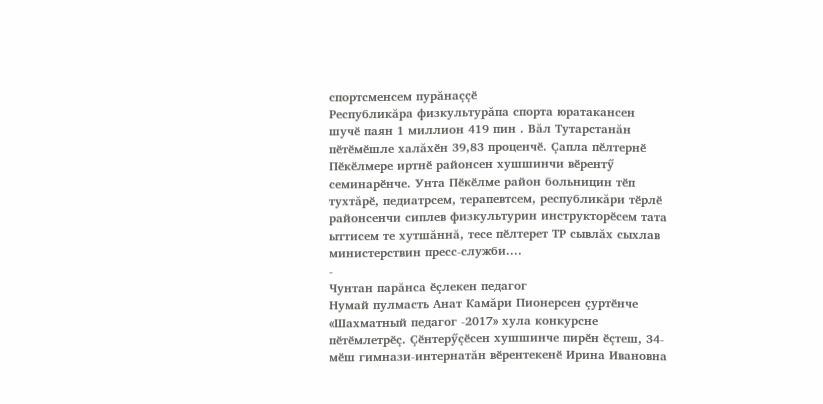спортсменсем пурăнаççӗ
Республикăра физкультурăпа спорта юратакансен шучӗ паян 1 миллион 419 пин . Вăл Тутарстанăн пӗтӗмӗшле халăхӗн 39,83 проценчӗ. Çапла пӗлтернӗ Пӗкӗлмере иртнӗ районсен хушшинчи вӗрентӳ семинарӗнче. Унта Пӗкӗлме район больницин тӗп тухтăрӗ, педиатрсем, терапевтсем, республикăри тӗрлӗ районсенчи сиплев физкультурин инструкторӗсем тата ыттисем те хутшăннă, тесе пӗлтерет ТР сывлăх сыхлав министерствин пресс-служби....
-
Чунтан парăнса ӗçлекен педагог
Нумай пулмасть Анат Камăри Пионерсен çуртӗнче «Шахматный педагог -2017» хула конкурсне пӗтӗмлетрӗç. Çӗнтерӳçӗсен хушшинче пирӗн ӗçтеш, 34-мӗш гимнази-интернатăн вӗрентекенӗ Ирина Ивановна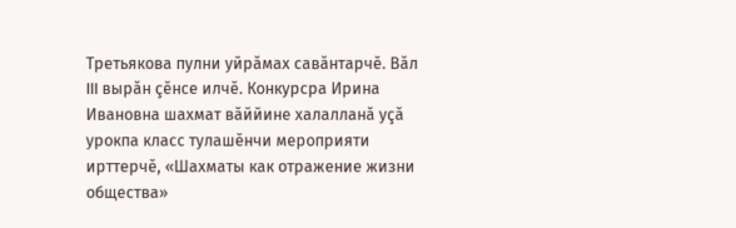Третьякова пулни уйрăмах савăнтарчӗ. Вăл III вырăн çӗнсе илчӗ. Конкурсра Ирина Ивановна шахмат вăййине халалланă уçă урокпа класс тулашӗнчи мероприяти ирттерчӗ, «Шахматы как отражение жизни общества»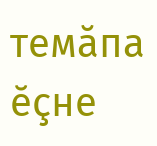темăпа ӗçне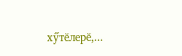хӳтӗлерӗ,...